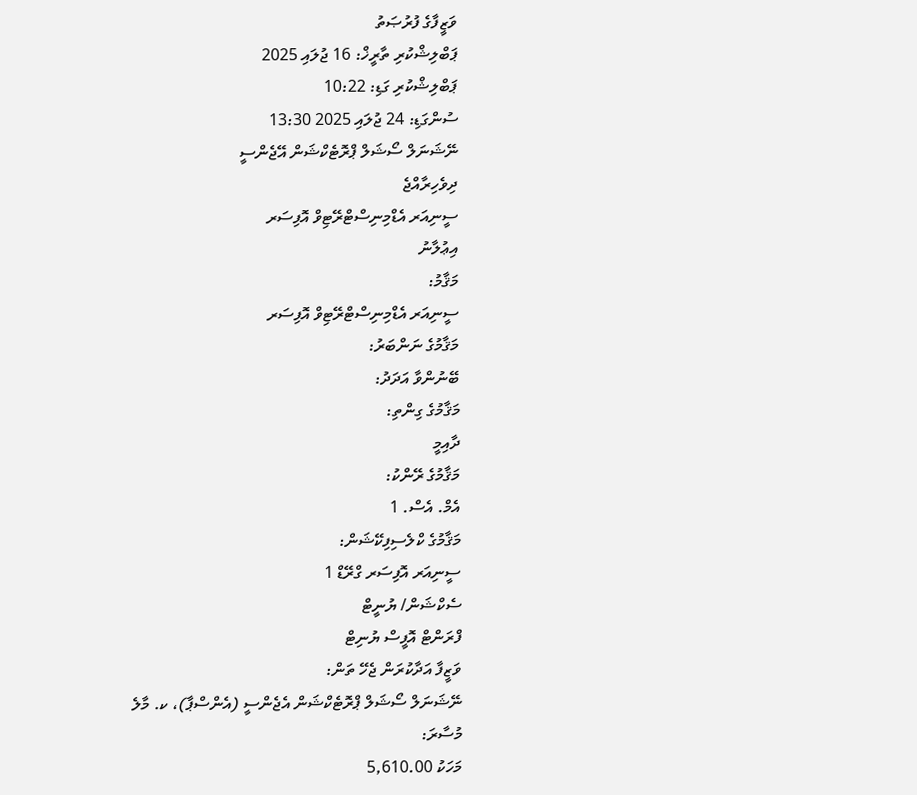ވަޒީފާގެ ފުރުޞަތު
ޕަބްލިޝްކުރި ތާރީޚް: 16 ޖުލައި 2025
ޕަބްލިޝްކުރި ގަޑި: 10:22
ސުންގަޑި: 24 ޖުލައި 2025 13:30
ނޭޝަނަލް ސޯޝަލް ޕްރޮޓެކްޝަން އޭޖެންސީ
ދިވެހިރާއްޖެ
ސީނިއަރ އެޑްމިނިސްޓްރޭޓިވް އޮފިސަރ
އިޢުލާނު
މަޤާމު:
ސީނިއަރ އެޑްމިނިސްޓްރޭޓިވް އޮފިސަރ
މަޤާމުގެ ނަންބަރު:
ބޭނުންވާ އަދަދު:
މަޤާމުގެ ގިންތި:
ދާއިމީ
މަޤާމުގެ ރޭންކު:
އެމް. އެސް. 1
މަޤާމުގެ ކްލެސިފިކޭޝަން:
ސީނިއަރ އޮފިސަރ ގްރޭޑް 1
ސެކްޝަން/ ޔުނީޓް
ފްރަންޓް އޮފީސް ޔުނިޓް
ވަޒީފާ އަދާކުރަން ޖެހޭ ތަން:
ނޭޝަނަލް ސޯޝަލް ޕްރޮޓެކްޝަން އެޖެންސީ (އެންސްޕާ)، ކ. މާލެ
މުސާރަ:
މަހަކު 5,610.00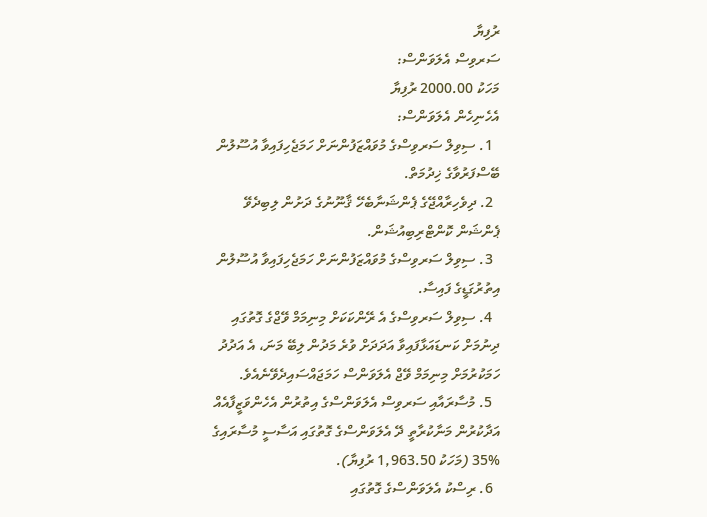ރުފިޔާ
ސަރވިސް އެލަވަންސް:
މަހަކު 2000.00 ރުފިޔާ
އެހެނިހެން އެލަވަންސް:
  1. ސިވިލް ސަރވިސްގެ މުވައްޒަފުންނަށް ހަމަޖެހިފައިވާ އުސޫލުން ބޭސްފަރުވާގެ ޚިދުމަތް.
  2. ދިވެހިރާއްޖޭގެ ޕެންޝަނާބެހޭ ޤާނޫނުގެ ދަށުން ލިބިދެވޭ ޕެންޝަން ކޮންޓްރިބިއުޝަން.
  3. ސިވިލް ސަރވިސްގެ މުވައްޒަފުންނަށް ހަމަޖެހިފައިވާ އުސޫލުން އިތުރުގަޑީގެ ފައިސާ.
  4. ސިވިލް ސަރވިސްގެ އެ ރޭންކަކަށް މިނިމަމް ވޭޖްގެ ގޮތުގައި ދިނުމަށް ކަނޑައަޅާފައިވާ އަދަދަށް ވުރެ މަދުން ލިބޭ މަނަ، އެ އަދުދު ހަމަކުރުމަށް މިނިމަމް ވޭޖް އެލަވަންސް ހަމަޖައްސައިދެވޭނެއެވެ.
  5. މުސާރައާއި ސަރވިސް އެލަވަންސްގެ އިތުރުން އެހެންވަޒީފާއެއް އަދާކުރުން މަނާކުރާތީ ދޭ އެލަވަންސްގެ ގޮތުގައި އަސާސީ މުސާރައިގެ %35 (މަހަކު 1,963.50 ރުފިޔާ).
  6. ރިސްކު އެލަވަންސްގެ ގޮތުގައި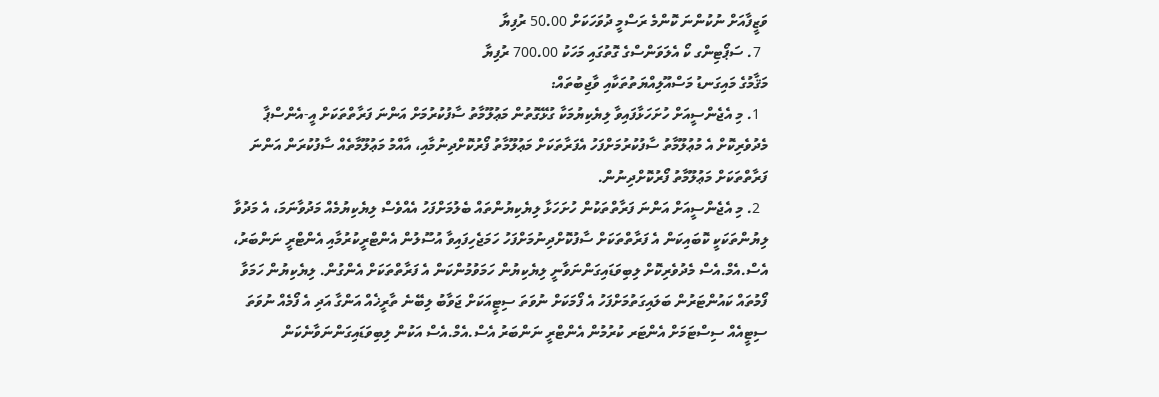ވަޒީފާއަށް ނުކުންނަ ކޮންމެ ރަސްމީ ދުވަހަކަށް 50.00 ރުފިޔާ
  7. ސަޕޯޓިންގ ކޯ އެލަވަންސްގެ ގޮތުގައި މަހަކު 700.00 ރުފިޔާ
މަޤާމުގެ މައިގަނޑު މަސްއޫލިއްޔަތުތަކާއި ވާޖިބުތައް:
  1. މި އެޖެންސީއަށް ހުށަހަޅާފައިވާ ލިޔެކިޔުމަކާ ގުޅޭގޮތުން މަޢުލޫމާތު ސާފުކުރުމަށް އަންނަ ފަރާތްތަކަށް އީ-އެންސްޕާ މެދުވެރިކޮށް އެ މުޢުލޫމާތު ސާފުކުރުމަށްފަހު އެފަރާތަކަށް މަޢުލޫމާތު ފޯރުކޮށްދިނުމާއި، އާއްމު މަޢުލޫމާތެއް ސާފުކުރަން އަންނަ ފަރާތްތަކަށް މަޢުލޫމާތު ފޯރުކޮށްދިނުން.
  2. މި އެޖެންސީއަށް އަންނަ ފަރާތްތަކުން ހުށަހަޅާ ލިޔެކިޔުންތައް ބެލުމަށްފަހު އެއްވެސް ލިޔެކިޔުމެއް މަދުވާނަމަ، އެ މަދުވާ ލިޔުންތަކަކީ ކޮބައިކަން އެ ފަރާތްތަކަށް ސާފުކޮށްދިނުމަށްފަހު ހަމަޖެހިފައިވާ އުސޫލުން އެންޓްރީކުރުމާއި އެންޓްރީ ނަންބަރު، އެސް.އެމް.އެސް މެދުވެރިކޮށް ލިބިވަޑައިގަންނަވާނީ ލިޔެކިޔުން ހަމަވުމުންކަން އެ ފަރާތްތަކަށް އެންގުން. ލިޔެކިޔުން ހަމަވާ ފޯމުތައް ކައުންޓަރުން ބަލައިގަތުމަށްފަހު އެ ފޯމަކަށް ނުވަތަ ސިޓީއަކަށް ޖަވާބު ލިބޭނެ ތާރީޚެއް އަންގާ އަދި އެ ފޯމެއް ނުވަތަ ސިޓީއެއް ސިސްޓަމަށް އެންޓަރ ކުރުމުން އެންޓްރީ ނަންބަރު އެސް.އެމް.އެސް އަކުން ލިބިވަޑައިގަންނަވާނެކަން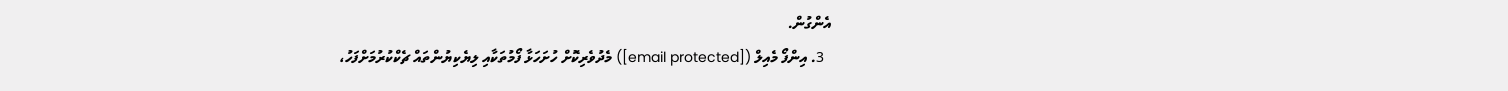އެންގުން.
  3. އިންފޯ މެއިލް ([email protected]) މެދުވެރިކޮށް ހުށަހަޅާ ފޯމުތަކާއި ލިޔެކިޔުންތައް ޗެކްކުރުމަށްފަހު،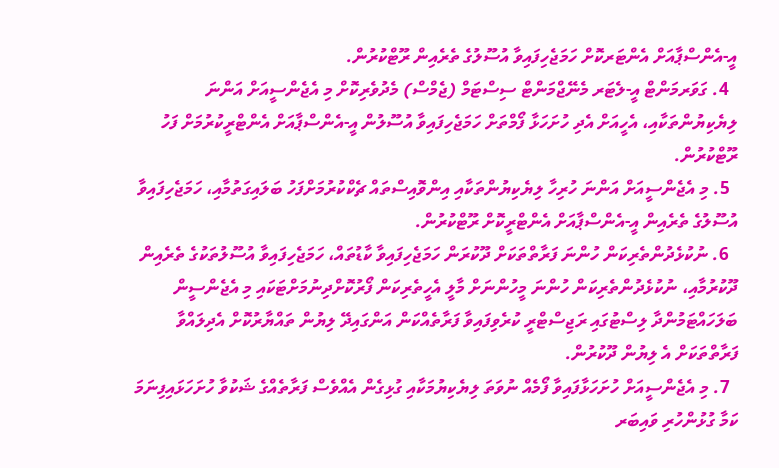އީ-އެންސްޕާއަށް އެންޓަރކޮށް ހަމަޖެހިފައިވާ އުސޫލުގެ ތެރެއިން ރޫޓްކުރުން.
  4. ގަވަރމަންޓް އީ-ލެޓަރ މެނޭޖްމަންޓް ސިސްޓަމް (ޖެމްސް) މެދުވެރިކޮށް މި އެޖެންސީއަށް އަންނަ ލިޔެކިޔުންތަކާއި، އެހީއަށް އެދި ހުށަހަޅާ ފޯމްތަށް ހަމަޖެހިފައިވާ އުސޫލުން އީ-އެންސްޕާއަށް އެންޓްރީކުރުމަށް ފަހު ރޫޓްކުރުން.
  5. މި އެޖެންސީއަށް އަންނަ ހުރިހާ ލިޔެކިޔުންތަކާއި އިންވޮއިސްތައް ޗެކްކުރުމަށްފަހު ބަލައިގަތުމާއި، ހަމަޖެހިފައިވާ އުސޫލުގެ ތެރެއިން އީ-އެންސްޕާއަށް އެންޓްރީކޮށް ރޫޓްކުރުން.
  6. ނުކުޅެދުންތެރިކަން ހުންނަ ފަރާތްތަކަށް ދޫކުރަން ހަމަޖެހިފައިވާ ކާޑުތައް، ހަމަޖެހިފައިވާ އުސޫލުތަކުގެ ތެރެއިން ދޫކުރުމާއި، ނުކުޅެދުންތެރިކަން ހުންނަ މީހުންނަށް މާލީ އެހީތެރިކަން ފޯރުކޮށްދިނުމަށްޓަކައި މި އެޖެންސީން ބަލަހައްޓަމުންދާ ލިސްޓުގައި ރަޖިސްޓްރީ ކުރެވިފައިވާ ފަރާތެއްކަން އަންގައިދޭ ލިޔުން ތައްޔާރުކޮށް އެދިލައްވާ ފަރާތްތަކަށް އެ ލިޔުން ދޫކުރުން.
  7. މި އެޖެންސީއަށް ހުށަހަޅާފައިވާ ފޯމެއް ނުވަތަ ލިޔެކިޔުމަކާއި ގުޅިގެން އެއްވެސް ފަރާތެއްގެ ޝަކުވާ ހުށަހަޅައިފިނަމަ ކަމާ ގުޅުންހުރި ވައިބަރ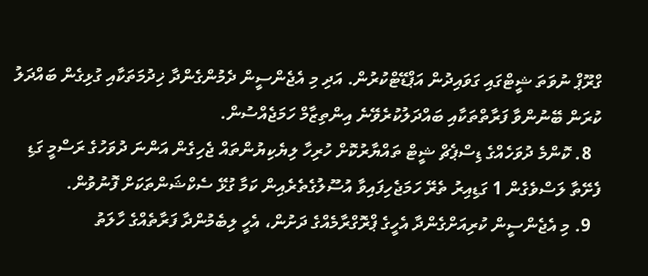ގްރޫޕް ނުވަތަ ޝީޓްގައި ގަވައިދުން އަޕްޑޭޓްކުރުން. އަދި މި އެޖެންސީން ދެމުންގެންދާ ޚިދުމަތަކާއި ގުޅިގެން ބައްދަލު ކުރަން ބޭނުންވާ ފަރާތްތަކާއި ބައްދަލުކުރެވޭނެ އިންތިޒާމް ހަމަޖެއްސުން.
  8. ކޮންމެ ދުވަހެއްގެ ޑިސްޕެޗް ޝީޓް ތައްޔާރުކޮށް ހުރިހާ ލިޔެކިޔުންތައް ޖެހިގެން އަންނަ ދުވަހުގެ ރަސްމީ ގަޑި ފެށޭތާ ލަސްވެގެން 1 ގަޑިއިރު ތެރޭ ހަމަޖެހިފައިވާ އުސޫލުގެތެރެއިން ކަމާ ގުޅޭ ސެކްޝަންތަކަށް ފޮނުވުން.
  9. މި އެޖެންސީން ކުރިއަށްގެންދާ އެހީގެ ޕްރޮގްރާމެއްގެ ދަށުން، އެހީ ލިބެމުންދާ ފަރާތެއްގެ ހާލަތު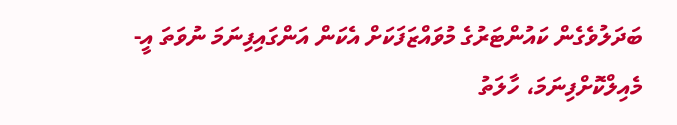ބަދަލުވެގެން ކައުންޓަރުގެ މުވައްޒަފަކަށް އެކަން އަންގައިފިނަމަ ނުވަތަ އީ-މެއިލްކޮށްފިނަމަ، ހާލަތު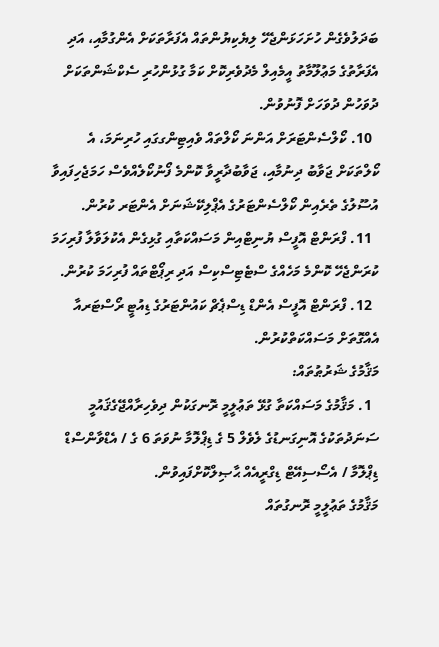ބަދަލުވެގެން ހުށަހަޅަންޖެހޭ ލިޔެކިޔުންތައް އެފަރާތަކަށް އެންގުމާއި، އަދި އެފަރާތުގެ މަޢުލޫމާތު އީމެއިލް މެދުވެރިކޮށް ކަމާ ގުޅުންހުރި ސެކްޝަންތަކަށް ދުވަހުން ދުވަހަށް ފޮނުވުން.
  10. ކޯލްސެންޓަރަށް އަންނަ ކޯލްތައް ވެއިޓިންގގައި ހުރިނަމަ، އެ ކޯލްތަކަށް ޖަވާބު ދިނުމާއި، ޖަވާބުދާރީވާ ކޮންމެ ފޯނުކޯލެއްވެސް ހަމަޖެހިފައިވާ އުސޫލުގެ ތެރެއިން ކޯލްސެންޓަރުގެ އެޕްލިކޭޝަނަށް އެންޓަރ ކުރުން.
  11. ފްރަންޓް އޮފީސް ޔުނިޓްއިން މަސައްކަތާއި ގުޅިގެން އެކުލަވާލާ ފުރިހަމަ ކުރަންޖެހޭ ކޮންމެ މަހެއްގެ ސްޓެޓިސްކިސް އަދި ރިޕޯޓްތައް ފުރިހަމަ ކުރުން.
  12. ފްރަންޓް އޮފީސް އެންޑް ޑިސްޕެޗް ކައުންޓަރުގެ ޑިއުޓީ ރޯސްޓަރއާ އެއްގޮތަށް މަސައްކަތްކުރުން.
މަޤާމުގެ ޝަރުޠުތައް:
  1. މަޤާމުގެ މަސައްކަތާ ގުޅޭ ތަޢުލީމީ ރޮނގަކުން ދިވެހިރާއްޖޭގެޤައުމީ ސަނަދުތަކުގެ އޮނިގަނޑުގެ ލެވެލް 5 ގެ ޑިޕްލޮމާ ނުވަތަ 6 ގެ / އެޑްވާންސްޑް ޑިޕްލޮމާ / އެސޯސިއޭޓް ޑިގްރީއެއް ޙާޞިލްކޮށްފައިވުން.
މަޤާމުގެ ތަޢުލީމީ ރޮނގުތައް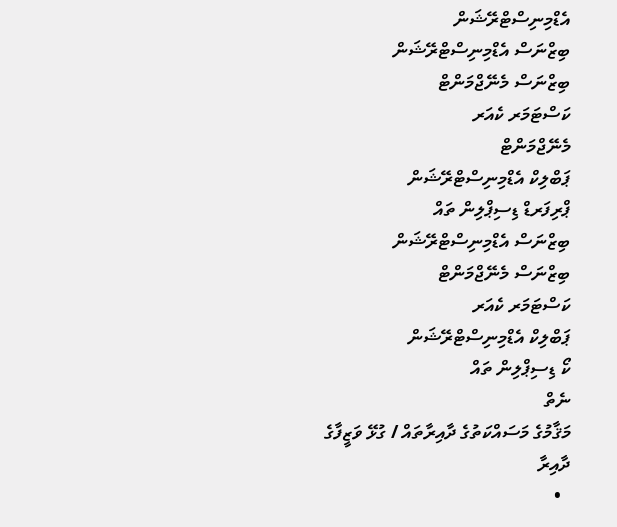އެޑްމިނިސްޓްރޭޝަން
ބިޒްނަސް އެޑްމިނިސްޓްރޭޝަން
ބިޒްނަސް މެނޭޖްމަންޓް
ކަސްޓަމަރ ކެއަރ
މެނޭޖްމަންޓް
ޕަބްލިކް އެޑްމިނިސްޓްރޭޝަން
ޕްރިފަރޑް ޑިސިޕްލިން ތައް
ބިޒްނަސް އެޑްމިނިސްޓްރޭޝަން
ބިޒްނަސް މެނޭޖްމަންޓް
ކަސްޓަމަރ ކެއަރ
ޕަބްލިކް އެޑްމިނިސްޓްރޭޝަން
ކޯ ޑިސިޕްލިން ތައް
ނެތް
މަޤާމުގެ މަސައްކަތުގެ ދާއިރާތައް / ގުޅޭ ވަޒީފާގެ ދާއިރާ
  •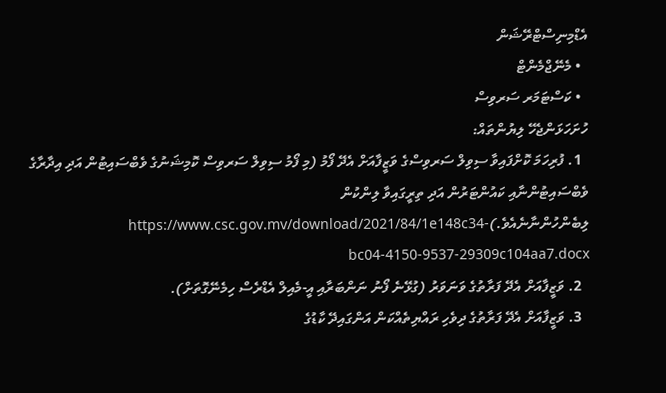އެޑްމިނިސްޓްރޭޝަން
  • މެނޭޖްމެންޓް
  • ކަސްޓަމަރ ސަރވިސް
ހުށަހަޅަންޖެހޭ ލިޔުންތައް:
  1. ފުރިހަމަ ކޮށްފައިވާ ސިވިލް ސަރވިސްގެ ވަޒީފާއަށް އެދޭ ފޯމު (މި ފޯމު ސިވިލް ސަރވިސް ކޮމިޝަނުގެ ވެބްސައިޓުން އަދި އިދާރާގެ ވެބްސައިޓުންނާއި ކައުންޓަރުން އަދި ތިރީގައިވާ ލިންކުން ލިބެންހުންނާނެއެވެ.)https://www.csc.gov.mv/download/2021/84/1e148c34-bc04-4150-9537-29309c104aa7.docx
  2. ވަޒީފާއަށް އެދޭ ފަރާތުގެ ވަނަވަރު (ގުޅޭނެ ފޯނު ނަންބަރާއި އީ-މެއިލް އެޑްރެސް ހިމެނޭގޮތަށް).
  3. ވަޒީފާއަށް އެދޭ ފަރާތުގެ ދިވެހި ރައްޔިތެއްކަން އަންގައިދޭ ކާޑުގެ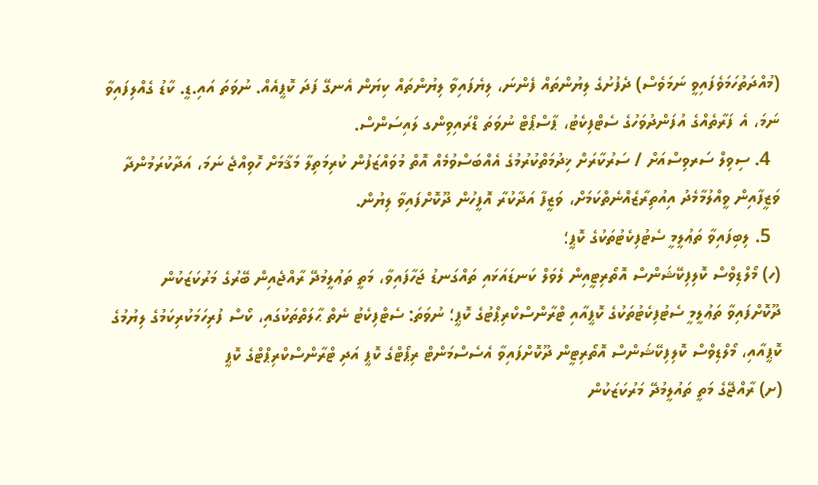(މުއްދަތުހަމަވެފައިވީ ނަމަވެސް) ދެފުށުގެ ލިޔުންތައް ފެންނަ، ލިޔެފައިވާ ލިޔުންތައް ކިޔަން އެނގޭ ފަދަ ކޮޕީއެއް. ނުވަތަ އައި.ޑީ. ކާޑު ގެއްލިފައިވާ ނަމަ، އެ ފަރާތެއްގެ އުފަންދުވަހުގެ ސެޓްފިކެޓު، ޕާސްޕޯޓް ނުވަތަ ޑްރައިވިންގ ލައިސަންސް.
  4. ސިވިލް ސަރވިސްއަށް / ސަރުކާރަށް ޚިދުމަތްކުރުމުގެ އެއްބަސްވުމެއް އޮތް މުވައްޒަފުން ކުރިމަތިލާ މަޤާމަށް ހޮވިއްޖެ ނަމަ، އަދާކުރަމުންދާ ވަޒީފާއިން ވީއްލުމާމެދު އިއުތިރާޒެއްނެތްކަމަށް، ވަޒީފާ އަދާކުރާ އޮފީހުން ދޫކޮށްފައިވާ ލިޔުން.
  5. ލިބިފައިވާ ތަޢުލީމީ ސެޓުފިކެޓުތަކުގެ ކޮޕީ؛
(ހ) މޯލްޑިވްސް ކޮލިފިކޭޝަންސް އޮތޯރިޓީއިން ލެވަލް ކަނޑައަޅައި ތައްގަނޑު ޖަހާފައިވާ، މަތީ ތަޢުލީމުދޭ ރާއްޖެއިން ބޭރުގެ މަރުކަޒަކުން ދޫކޮށްފައިވާ ތަޢުލީމީ ސެޓުފިކެޓުތަކުގެ ކޮޕީއާއި ޓްރާންސްކްރިޕްޓުގެ ކޮޕީ؛ ނުވަތަ: ސެޓްފިކެޓު ނެތް ޙާލަތްތަކުގައި، ކޯސް ފުރިހަމަކުރިކަމުގެ ލިޔުމުގެ ކޮޕީއާއި، މޯލްޑިވްސް ކޮލިފިކޭޝަންސް އޮތޯރިޓީން ދޫކޮށްފައިވާ އެސެސްމަންޓް ރިޕޯޓްގެ ކޮޕީ އަދި ޓްރާންސްކްރިޕްޓްގެ ކޮޕީ
(ށ) ރާއްޖޭގެ މަތީ ތައުލީމުދޭ މަރުކަޒަކުން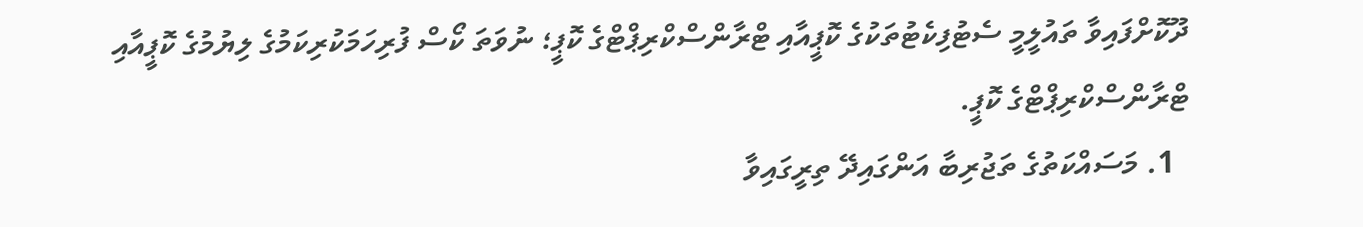ދޫކޮށްފައިވާ ތައުލީމީ ސެޓުފިކެޓުތަކުގެ ކޮޕީއާއި ޓްރާންސްކްރިޕްޓްގެ ކޮޕީ؛ ނުވަތަ ކޯސް ފުރިހަމަކުރިކަމުގެ ލިޔުމުގެ ކޮޕީއާއި ޓްރާންސްކްރިޕްޓްގެ ކޮޕީ.
  1. މަސައްކަތުގެ ތަޖުރިބާ އަންގައިދޭ ތިރީގައިވާ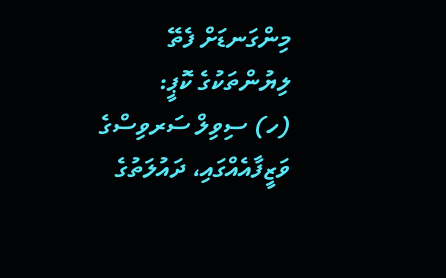މިންގަނޑަށް ފެތޭ ލިޔުންތަކުގެ ކޮޕީ:
(ހ) ސިވިލް ސަރވިސްގެ ވަޒީފާއެއްގައި، ދައުލަތުގެ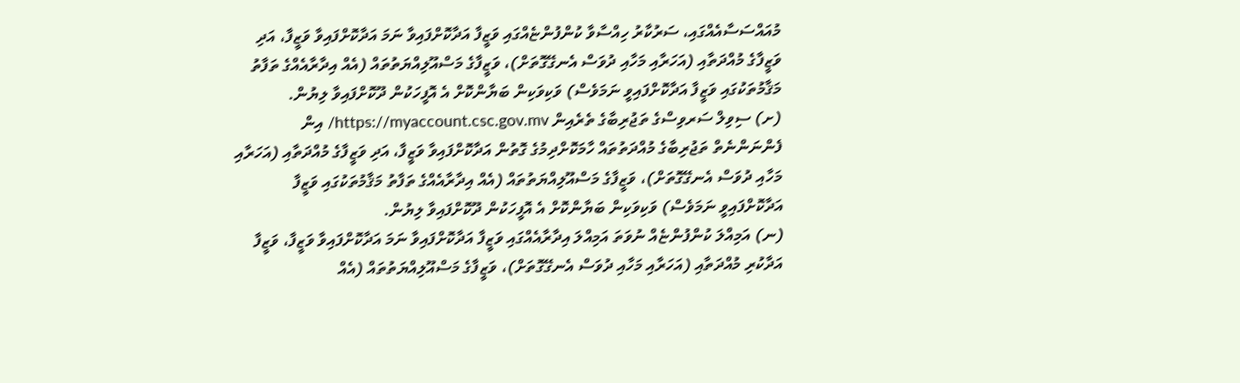މުއައްސަސާއެއްގައި، ސަރުކާރު ހިއްސާވާ ކުންފުންޏެއްގައި ވަޒީފާ އަދާކޮށްފައިވާ ނަމަ އަދާކޮށްފައިވާ ވަޒީފާ، އަދި ވަޒީފާގެ މުއްދަތާއި (އަހަރާއި މަހާއި ދުވަސް އެނގޭގޮތަށް)، ވަޒީފާގެ މަސްއޫލިއްޔަތުތައް (އެއް އިދާރާއެއްގެ ތަފާތު މަޤާމުތަކުގައި ވަޒީފާ އަދާކޮށްފައިވީ ނަމަވެސް) ވަކިވަކިން ބަޔާންކޮށް އެ އޮފީހަކުން ދޫކޮށްފައިވާ ލިޔުން.
(ށ) ސިވިލް ސަރވިސްގެ ތަޖުރިބާގެ ތެރެއިން https://myaccount.csc.gov.mv/ އިން ފެންނަންނެތް ތަޖުރިބާގެ މުއްދަތުތައް ހާމަކޮށްދިމުގެ ގޮތުން އަދާކޮށްފައިވާ ވަޒީފާ، އަދި ވަޒީފާގެ މުއްދަތާއި (އަހަރާއި މަހާއި ދުވަސް އެނގޭގޮތަށް)، ވަޒީފާގެ މަސްއޫލިއްޔަތުތައް (އެއް އިދާރާއެއްގެ ތަފާތު މަޤާމުތަކުގައި ވަޒީފާ އަދާކޮށްފައިވީ ނަމަވެސް) ވަކިވަކިން ބަޔާންކޮށް އެ އޮފީހަކުން ދޫކޮށްފައިވާ ލިޔުން.
(ނ) އަމިއްލަ ކުންފުންޏެއް ނުވަތަ އަމިއްލަ އިދާރާއެއްގައި ވަޒީފާ އަދާކޮށްފައިވާ ނަމަ އަދާކޮށްފައިވާ ވަޒީފާ، ވަޒީފާ އަދާކުރި މުއްދަތާއި (އަހަރާއި މަހާއި ދުވަސް އެނގޭގޮތަށް)، ވަޒީފާގެ މަސްއޫލިއްޔަތުތައް (އެއް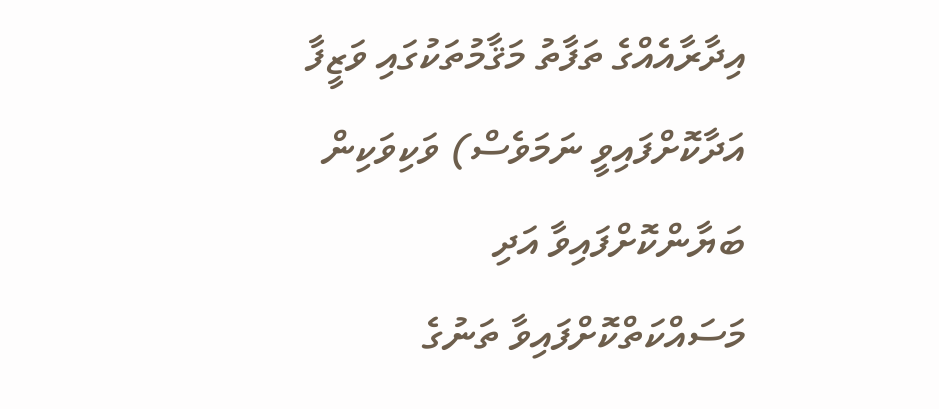އިދާރާއެއްގެ ތަފާތު މަޤާމުތަކުގައި ވަޒީފާ އަދާކޮށްފައިވީ ނަމަވެސް) ވަކިވަކިން ބަޔާންކޮށްފައިވާ އަދި މަސައްކަތްކޮށްފައިވާ ތަނުގެ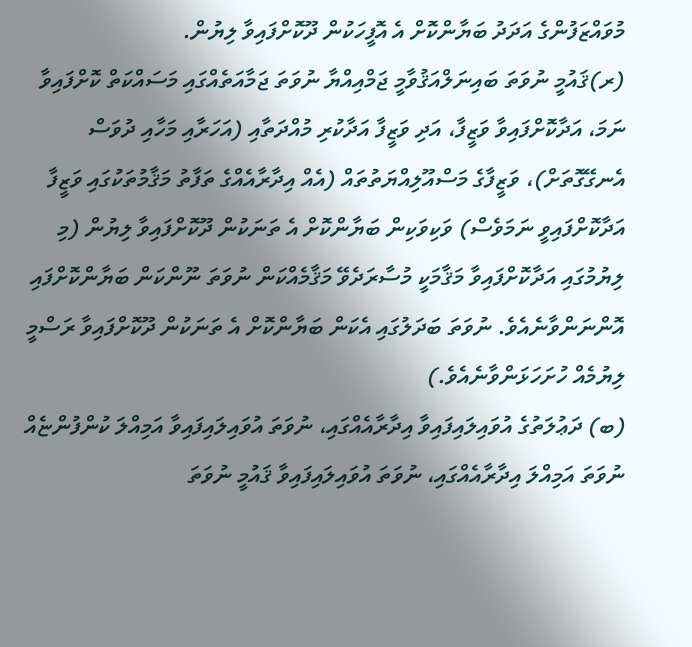މުވައްޒަފުންގެ އަދަދު ބަޔާންކޮށް އެ އޮފީހަކުން ދޫކޮށްފައިވާ ލިޔުން.
(ރ)ޤައުމީ ނުވަތަ ބައިނަލްއަޤުވާމީ ޖަމްއިއްޔާ ނުވަތަ ޖަމާއަތެއްގައި މަސައްކަތް ކޮށްފައިވާ ނަމަ، އަދާކޮށްފައިވާ ވަޒީފާ، އަދި ވަޒީފާ އަދާކުރި މުއްދަތާއި (އަހަރާއި މަހާއި ދުވަސް އެނގޭގޮތަށް)، ވަޒީފާގެ މަސްއޫލިއްޔަތުތައް (އެއް އިދާރާއެއްގެ ތަފާތު މަޤާމުތަކުގައި ވަޒީފާ އަދާކޮށްފައިވީ ނަމަވެސް) ވަކިވަކިން ބަޔާންކޮށް އެ ތަނަކުން ދޫކޮށްފައިވާ ލިޔުން (މި ލިޔުމުގައި އަދާކޮށްފައިވާ މަޤާމަކީ މުސާރަދެވޭ މަޤާމެއްކަން ނުވަތަ ނޫންކަން ބަޔާންކޮށްފައި އޮންނަންވާނެއެވެ. ނުވަތަ ބަދަލުގައި އެކަން ބަޔާންކޮށް އެ ތަނަކުން ދޫކޮށްފައިވާ ރަސްމީ ލިޔުމެއް ހުށަހަޅަންވާނެއެވެ.)
(ބ) ދަޢުލަތުގެ އުވައިލައިފައިވާ އިދާރާއެއްގައި، ނުވަތަ އުވައިލައިފައިވާ އަމިއްލަ ކުންފުންޏެއް ނުވަތަ އަމިއްލަ އިދާރާއެއްގައި، ނުވަތަ އުވައިލައިފައިވާ ޤައުމީ ނުވަތަ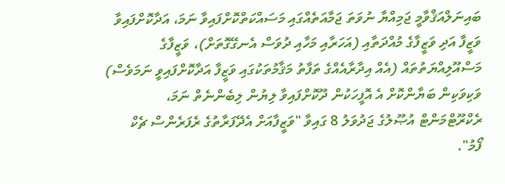ބައިނަލްއަޤްވާމީ ޖަމިއްޔާ ނުވަތަ ޖަމާއަތެއްގައި މަސައްކަތްކޮށްފައިވާ ނަމަ، އަދާކޮށްފައިވާ ވަޒީފާ އަދި ވަޒީފާގެ މުއްދަތާއި (އަހަރާއި މަހާއި ދުވަސް އެނގޭގޮތަށް)، ވަޒީފާގެ މަސްއޫލިއްޔަތުތައް (އެއް އިދާރާއެއްގެ ތަފާތު މަޤާމުތަކުގައި ވަޒީފާ އަދާކޮށްފައިވީ ނަމަވެސް) ވަކިވަކިން ބަޔާންކޮށް އެ އޮފީހަކުން ދޫކޮށްފައިވާ ލިޔުން ލިބެންނެތް ނަމަ، ރެކްރޫޓްމަންޓް އުޞޫލުގެ ޖަދުވަލު 8 ގައިވާ "ވަޒީފާއަށް އެދޭފަރާތުގެ ރެފަރެންސް ޗެކް ފޯމު".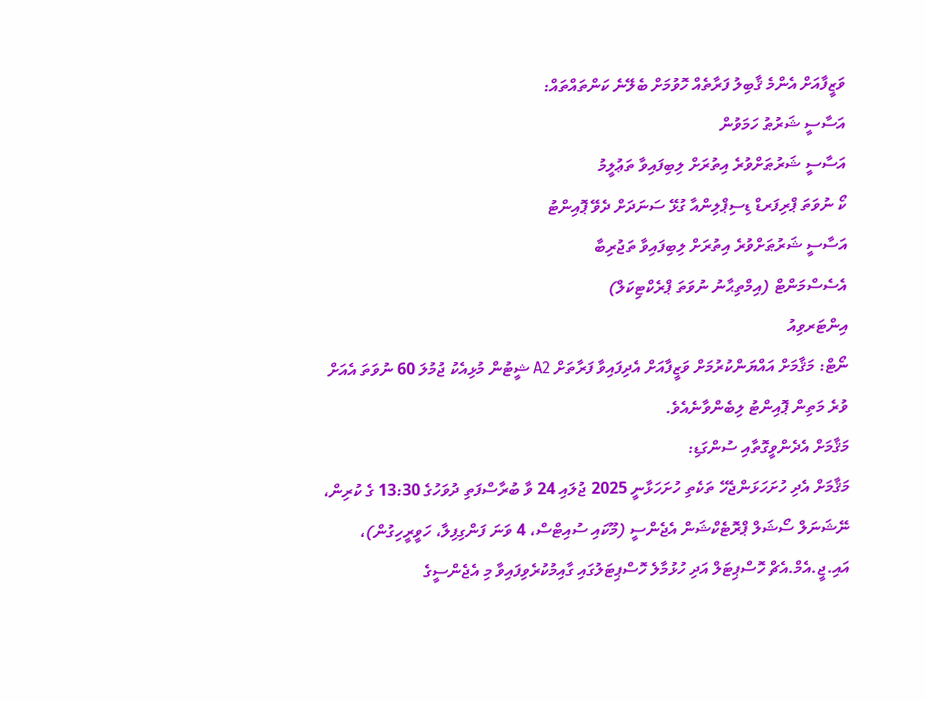ވަޒީފާއަށް އެންމެ ޤާބިލު ފަރާތެއް ހޮވުމަށް ބެލޭނެ ކަންތައްތައް:
އަސާސީ ޝަރުޠު ހަމަވުން
އަސާސީ ޝަރުޠަށްވުރެ އިތުރަށް ލިބިފައިވާ ތަޢުލީމު
ކޯ ނުވަތަ ޕްރިފަރޑް ޑިސިޕްލިންއާ ގުޅޭ ސަނަދަށް ދެވޭ ޕޮއިންޓު
އަސާސީ ޝަރުޠަށްވުރެ އިތުރަށް ލިބިފައިވާ ތަޖުރިބާ
އެސެސްމަންޓް (އިމްތިޙާނު ނުވަތަ ޕްރެކްޓިކަލް)
އިންޓަރވިއު
ނޯޓް: މަޤާމަށް އައްޔަންކުރުމަށް ވަޒީފާއަށް އެދިފައިވާ ފަރާތަށް A2 ޝީޓުން މުޅިއެކު ޖުމުލަ 60 ނުވަތަ އެއަށް ވުރެ މަތިން ޕޮއިންޓު ލިބެންވާނެއެވެ.
މަޤާމަށް އެދެންވީގޮތާއި ސުންގަޑި:
މަޤާމަށް އެދި ހުށަހަޅަންޖެހޭ ތަކެތި ހުށަހަޅާނީ 2025 ޖުލައި 24 ވާ ބުރާސްފަތި ދުވަހުގެ 13:30 ގެ ކުރިން، ނޭޝަނަލް ސޯޝަލް ޕްރޮޓެކްޝަން އެޖެންސީ (މޫކައި ސުއިޓްސް، 4 ވަނަ ފަންގިފިލާ، ހަވީރީހިގުން)، އައި.ޖީ.އެމް.އެޗް ހޮސްޕިޓަލް އަދި ހުޅުމާލެ ހޮސްޕިޓަލުގައި ގާއިމުކުރެވިފައިވާ މި އެޖެންސީގެ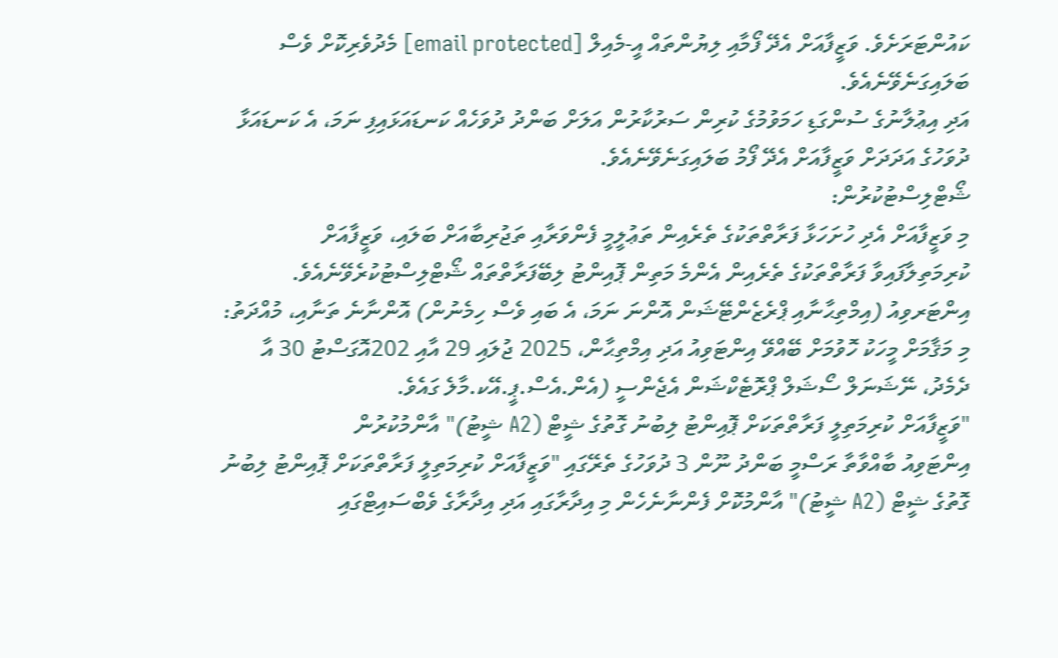ކައުންޓަރަށެވެ. ވަޒީފާއަށް އެދޭ ފޯމާއި ލިޔުންތައް އީ-މެއިލް [email protected] މެދުވެރިކޮށް ވެސް ބަލައިގަނެވޭނެއެވެ.
އަދި އިޢުލާނުގެ ސުންގަޑި ހަމަވުމުގެ ކުރިން ސަރުކާރުން އަލަށް ބަންދު ދުވަހެއް ކަނޑައަޅައިފި ނަމަ، އެ ކަނޑައަޅާ ދުވަހުގެ އަދަދަށް ވަޒީފާއަށް އެދޭ ފޯމު ބަލައިގަނެވޭނެއެވެ.
ޝޯޓްލިސްޓުކުރުން:
މި ވަޒީފާއަށް އެދި ހުށަހަޅާ ފަރާތްތަކުގެ ތެރެއިން ތަޢުލީމީ ފެންވަރާއި ތަޖުރިބާއަށް ބަލައި، ވަޒީފާއަށް ކުރިމަތިލާފައިވާ ފަރާތްތަކުގެ ތެރެއިން އެންމެ މަތިން ޕޮއިންޓު ލިބޭފަރާތްތައް ޝޯޓްލިސްޓުކުރެވޭނެއެވެ.
އިންޓަރވިއު (އިމްތިޙާނާއި ޕްރެޒެންޓޭޝަން އޮންނަ ނަމަ، އެ ބައި ވެސް ހިމެނުން) އޮންނާނެ ތަނާއި، މުއްދަތު:
މި މަޤާމަށް މީހަކު ހޮވުމަށް ބޭއްވޭ އިންޓަވިއު އަދި އިމްތިޙާން، 2025 ޖުލައި 29 އާއި 202އޮގަސްޓު 30 އާ ދެމެދު، ނޭޝަނަލް ސޯޝަލް ޕްރޮޓެކްޝަން އެޖެންސީ (އެން.އެސް.ޕީ.އޭކ.މާލެ ގައެވެ.
"ވަޒީފާއަށް ކުރިމަތިލީ ފަރާތްތަކަށް ޕޮއިންޓު ލިބުނު ގޮތުގެ ޝީޓް (A2 ޝީޓު)" އާންމުކުރުން
އިންޓަވިއު ބާއްވާތާ ރަސްމީ ބަންދު ނޫން 3 ދުވަހުގެ ތެރޭގައި "ވަޒީފާއަށް ކުރިމަތިލީ ފަރާތްތަކަށް ޕޮއިންޓު ލިބުނު ގޮތުގެ ޝީޓް (A2 ޝީޓު)" އާންމުކޮށް ފެންނާނެހެން މި އިދާރާގައި އަދި އިދާރާގެ ވެބްސައިޓްގައި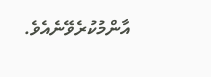އާންމުކުރެވޭނެއެވެ.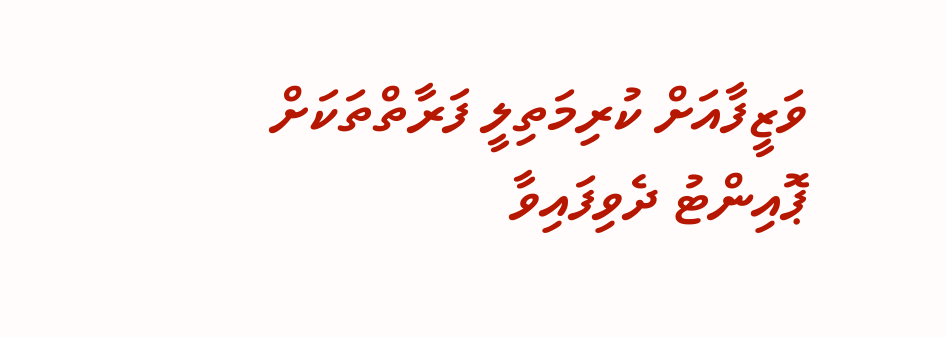ވަޒީފާއަށް ކުރިމަތިލީ ފަރާތްތަކަށް ޕޮއިންޓު ދެވިފައިވާ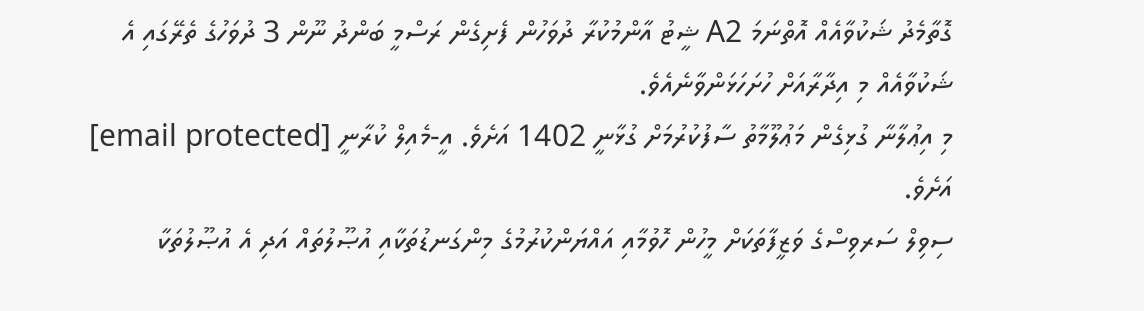ގޮތާމެދު ޝަކުވާއެއް އޮތްނަމަ A2 ޝީޓު އާންމުކުރާ ދުވަހުން ފެށިގެން ރަސްމީ ބަންދު ނޫން 3 ދުވަހުގެ ތެރޭގައި އެ ޝަކުވާއެއް މި އިދާރާއަށް ހުށަހަޅަންވާނެއެވެ.
މި އިޢުލާނާ ގުޅިގެން މަޢުލޫމާތު ސާފުކުރުމަށް ގުޅާނީ 1402 އަށެވެ. އީ-މެއިލް ކުރާނީ [email protected] އަށެވެ.
ސިވިލް ސަރވިސްގެ ވަޒީފާތަކަށް މީހުން ހޮވުމާއި އައްޔަންކުރުމުގެ މިންގަނޑުތަކާއި އުޞޫލުތައް އަދި އެ އުޞޫލުތަކާ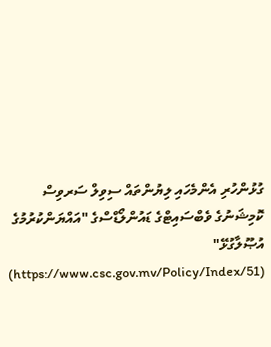ގުޅުންހުރި އެންމެހައި ލިޔުންތައް ސިވިލް ސަރވިސް ކޮމިޝަނުގެ ވެބްސައިޓްގެ ޑައުންލޯޑްސްގެ "އައްޔަންކުރުމުގެ އުޞޫލާގުޅޭ" (https://www.csc.gov.mv/Policy/Index/51)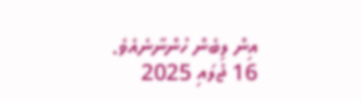އިން ލިބެން ހުންނާނެއެވެ.
16 ޖުލައި 2025